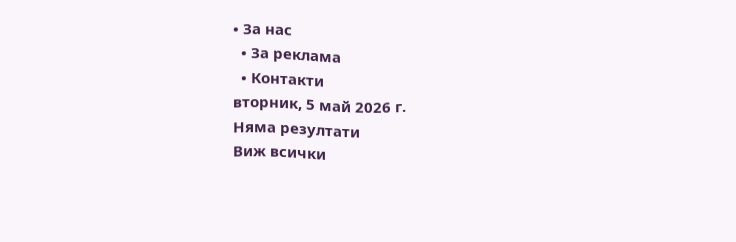• За нас
  • За реклама
  • Контакти
вторник, 5 май 2026 г.
Няма резултати
Виж всички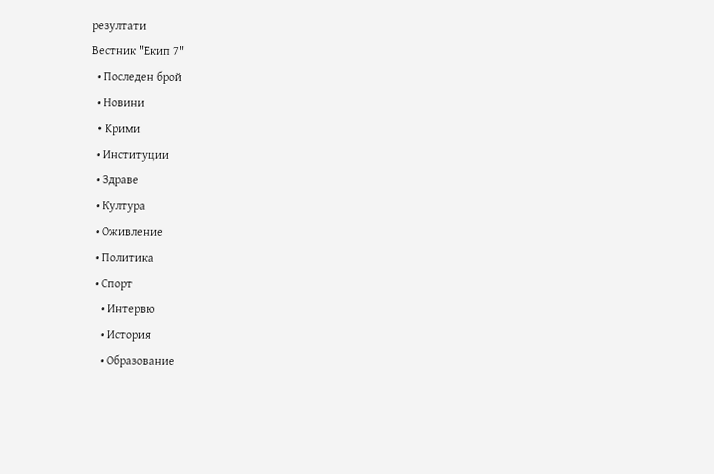резултати
Вестник "Екип 7"
  • Последен брой
  • Новини
  • Kрими
  • Институции
  • Здраве
  • Култура
  • Оживление
  • Политика
  • Спорт
    • Интервю
    • История
    • Образование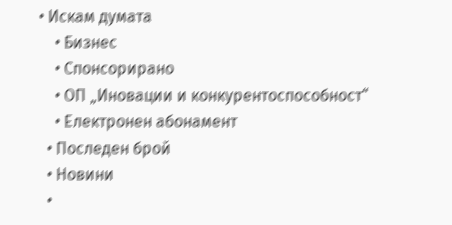• Искам думата
    • Бизнес
    • Спонсорирано
    • ОП „Иновации и конкурентоспособност“
    • Електронен абонамент
  • Последен брой
  • Новини
  •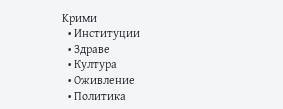Kрими
  • Институции
  • Здраве
  • Култура
  • Оживление
  • Политика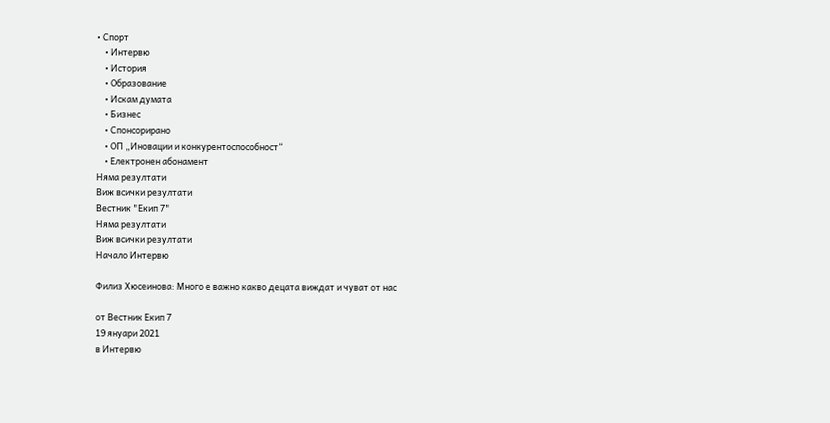• Спорт
    • Интервю
    • История
    • Образование
    • Искам думата
    • Бизнес
    • Спонсорирано
    • ОП „Иновации и конкурентоспособност“
    • Електронен абонамент
Няма резултати
Виж всички резултати
Вестник "Екип 7"
Няма резултати
Виж всички резултати
Начало Интервю

Филиз Хюсеинова: Много е важно какво децата виждат и чуват от нас

от Вестник Екип 7
19 януари 2021
в Интервю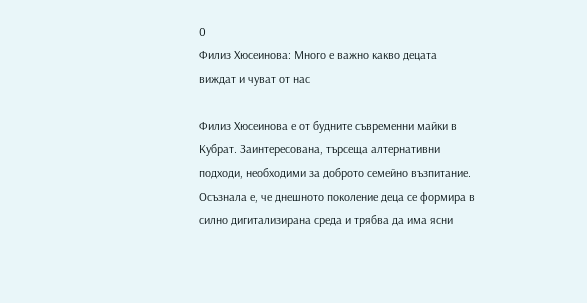0
Филиз Хюсеинова: Много е важно какво децата виждат и чуват от нас

Филиз Хюсеинова е от будните съвременни майки в Кубрат. Заинтересована, търсеща алтернативни подходи, необходими за доброто семейно възпитание. Осъзнала е, че днешното поколение деца се формира в силно дигитализирана среда и трябва да има ясни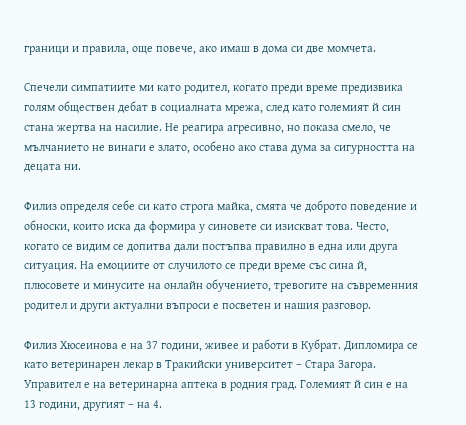граници и правила, още повече, ако имаш в дома си две момчета.

Спечели симпатиите ми като родител, когато преди време предизвика голям обществен дебат в социалната мрежа, след като големият й син стана жертва на насилие. Не реагира агресивно, но показа смело, че мълчанието не винаги е злато, особено ако става дума за сигурността на децата ни.

Филиз определя себе си като строга майка, смята че доброто поведение и обноски, които иска да формира у синовете си изискват това. Често, когато се видим се допитва дали постъпва правилно в една или друга ситуация. На емоциите от случилото се преди време със сина й, плюсовете и минусите на онлайн обучението, тревогите на съвременния родител и други актуални въпроси е посветен и нашия разговор.

Филиз Хюсеинова е на 37 години, живее и работи в Кубрат. Дипломира се като ветеринарен лекар в Тракийски университет – Стара Загора. Управител е на ветеринарна аптека в родния град. Големият й син е на 13 години, другият – на 4.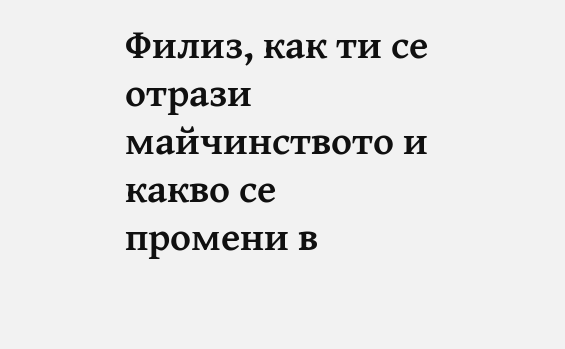Филиз, как ти се отрази майчинството и какво се промени в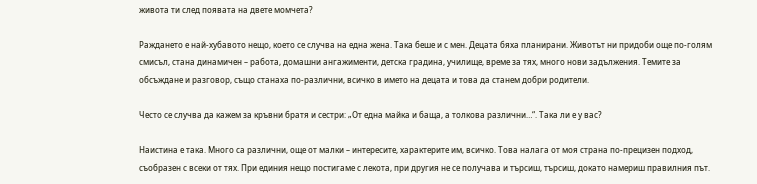живота ти след появата на двете момчета?

Раждането е най-хубавото нещо, което се случва на една жена. Така беше и с мен. Децата бяха планирани. Животът ни придоби още по-голям смисъл, стана динамичен – работа, домашни ангажименти, детска градина, училище, време за тях, много нови задължения. Темите за обсъждане и разговор, също станаха по-различни, всичко в името на децата и това да станем добри родители.

Често се случва да кажем за кръвни братя и сестри: „От една майка и баща, а толкова различни…“. Така ли е у вас?

Наистина е така. Много са различни, още от малки – интересите, характерите им, всичко. Това налага от моя страна по-прецизен подход, съобразен с всеки от тях. При единия нещо постигаме с лекота, при другия не се получава и търсиш, търсиш, докато намериш правилния път.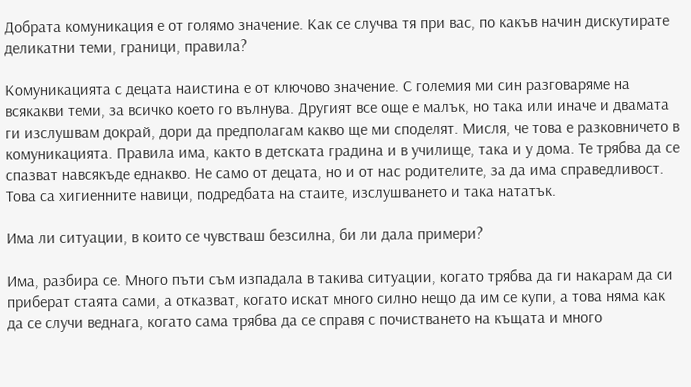Добрата комуникация е от голямо значение. Как се случва тя при вас, по какъв начин дискутирате деликатни теми, граници, правила?

Комуникацията с децата наистина е от ключово значение. С големия ми син разговаряме на всякакви теми, за всичко което го вълнува. Другият все още е малък, но така или иначе и двамата ги изслушвам докрай, дори да предполагам какво ще ми споделят. Мисля, че това е разковничето в комуникацията. Правила има, както в детската градина и в училище, така и у дома. Те трябва да се спазват навсякъде еднакво. Не само от децата, но и от нас родителите, за да има справедливост. Това са хигиенните навици, подредбата на стаите, изслушването и така нататък.

Има ли ситуации, в които се чувстваш безсилна, би ли дала примери?

Има, разбира се. Много пъти съм изпадала в такива ситуации, когато трябва да ги накарам да си приберат стаята сами, а отказват, когато искат много силно нещо да им се купи, а това няма как да се случи веднага, когато сама трябва да се справя с почистването на къщата и много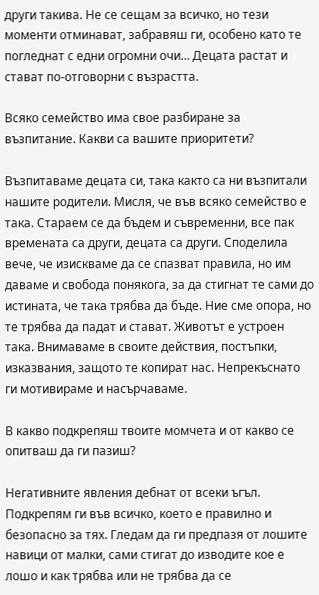други такива. Не се сещам за всичко, но тези моменти отминават, забравяш ги, особено като те погледнат с едни огромни очи… Децата растат и стават по-отговорни с възрастта.

Всяко семейство има свое разбиране за възпитание. Какви са вашите приоритети?

Възпитаваме децата си, така както са ни възпитали нашите родители. Мисля, че във всяко семейство е така. Стараем се да бъдем и съвременни, все пак времената са други, децата са други. Споделила вече, че изискваме да се спазват правила, но им даваме и свобода понякога, за да стигнат те сами до истината, че така трябва да бъде. Ние сме опора, но те трябва да падат и стават. Животът е устроен така. Внимаваме в своите действия, постъпки, изказвания, защото те копират нас. Непрекъснато ги мотивираме и насърчаваме.

В какво подкрепяш твоите момчета и от какво се опитваш да ги пазиш?

Негативните явления дебнат от всеки ъгъл. Подкрепям ги във всичко, което е правилно и безопасно за тях. Гледам да ги предпазя от лошите навици от малки, сами стигат до изводите кое е лошо и как трябва или не трябва да се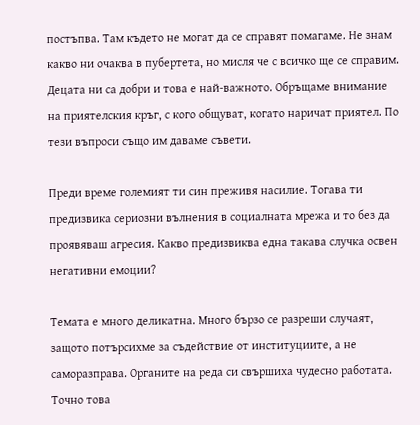постъпва. Там където не могат да се справят помагаме. Не знам какво ни очаква в пубертета, но мисля че с всичко ще се справим. Децата ни са добри и това е най-важното. Обръщаме внимание на приятелския кръг, с кого общуват, когато наричат приятел. По тези въпроси също им даваме съвети.

Преди време големият ти син преживя насилие. Тогава ти предизвика сериозни вълнения в социалната мрежа и то без да проявяваш агресия. Какво предизвиква една такава случка освен негативни емоции?

Темата е много деликатна. Много бързо се разреши случаят, защото потърсихме за съдействие от институциите, а не саморазправа. Органите на реда си свършиха чудесно работата. Точно това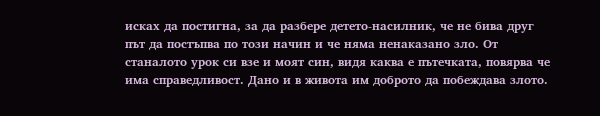исках да постигна, за да разбере детето-насилник, че не бива друг път да постъпва по този начин и че няма ненаказано зло. От станалото урок си взе и моят син, видя каква е пътечката, повярва че има справедливост. Дано и в живота им доброто да побеждава злото.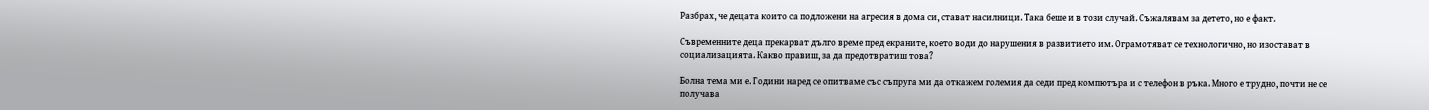Разбрах, че децата които са подложени на агресия в дома си, стават насилници. Така беше и в този случай. Съжалявам за детето, но е факт.

Съвременните деца прекарват дълго време пред екраните, което води до нарушения в развитието им. Ограмотяват се технологично, но изостават в социализацията. Какво правиш, за да предотвратиш това?

Болна тема ми е. Години наред се опитваме със съпруга ми да откажем големия да седи пред компютъра и с телефон в ръка. Много е трудно, почти не се получава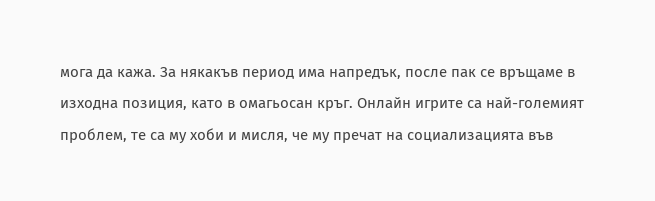мога да кажа. За някакъв период има напредък, после пак се връщаме в изходна позиция, като в омагьосан кръг. Онлайн игрите са най-големият проблем, те са му хоби и мисля, че му пречат на социализацията във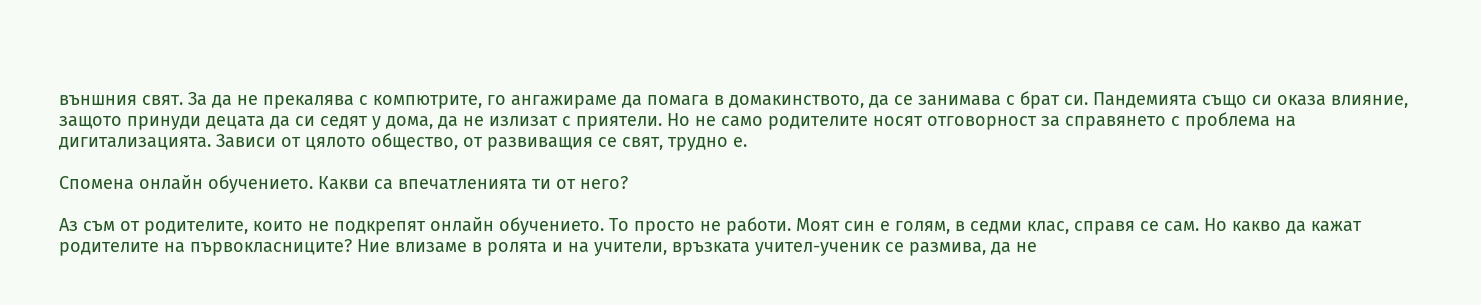външния свят. За да не прекалява с компютрите, го ангажираме да помага в домакинството, да се занимава с брат си. Пандемията също си оказа влияние, защото принуди децата да си седят у дома, да не излизат с приятели. Но не само родителите носят отговорност за справянето с проблема на дигитализацията. Зависи от цялото общество, от развиващия се свят, трудно е.

Спомена онлайн обучението. Какви са впечатленията ти от него?

Аз съм от родителите, които не подкрепят онлайн обучението. То просто не работи. Моят син е голям, в седми клас, справя се сам. Но какво да кажат родителите на първокласниците? Ние влизаме в ролята и на учители, връзката учител-ученик се размива, да не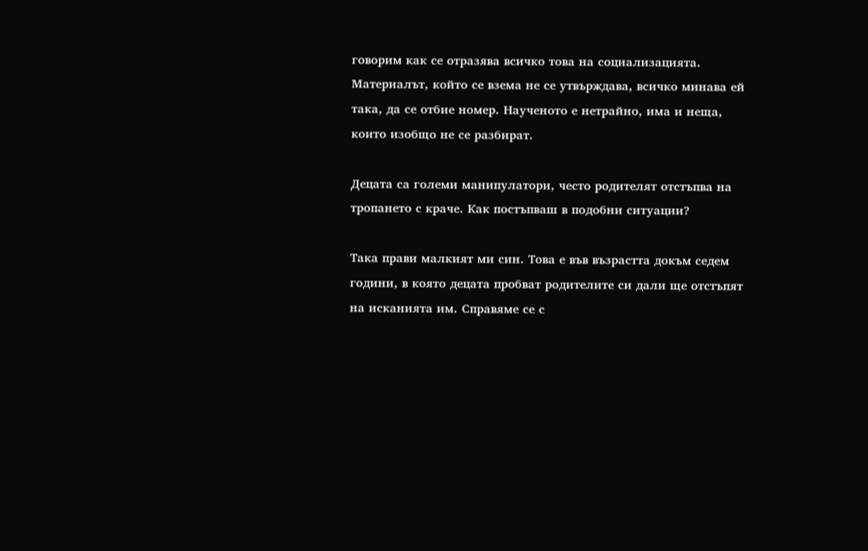говорим как се отразява всичко това на социализацията. Материалът, който се взема не се утвърждава, всичко минава ей така, да се отбие номер. Наученото е нетрайно, има и неща, които изобщо не се разбират.

Децата са големи манипулатори, често родителят отстъпва на тропането с краче. Как постъпваш в подобни ситуации?

Така прави малкият ми син. Това е във възрастта докъм седем години, в която децата пробват родителите си дали ще отстъпят на исканията им. Справяме се с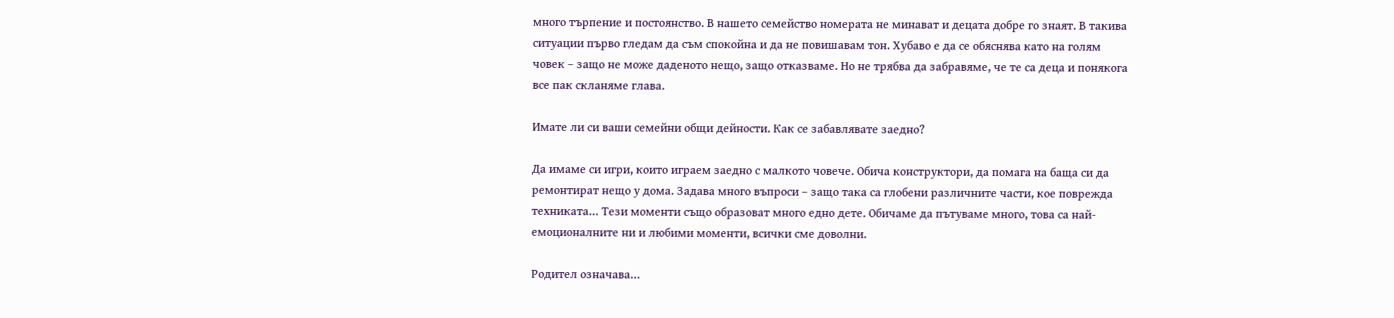много търпение и постоянство. В нашето семейство номерата не минават и децата добре го знаят. В такива ситуации първо гледам да съм спокойна и да не повишавам тон. Хубаво е да се обяснява като на голям човек – защо не може даденото нещо, защо отказваме. Но не трябва да забравяме, че те са деца и понякога все пак скланяме глава.

Имате ли си ваши семейни общи дейности. Как се забавлявате заедно?

Да имаме си игри, които играем заедно с малкото човече. Обича конструктори, да помага на баща си да ремонтират нещо у дома. Задава много въпроси – защо така са глобени различните части, кое поврежда техниката… Тези моменти също образоват много едно дете. Обичаме да пътуваме много, това са най-емоционалните ни и любими моменти, всички сме доволни.

Родител означава…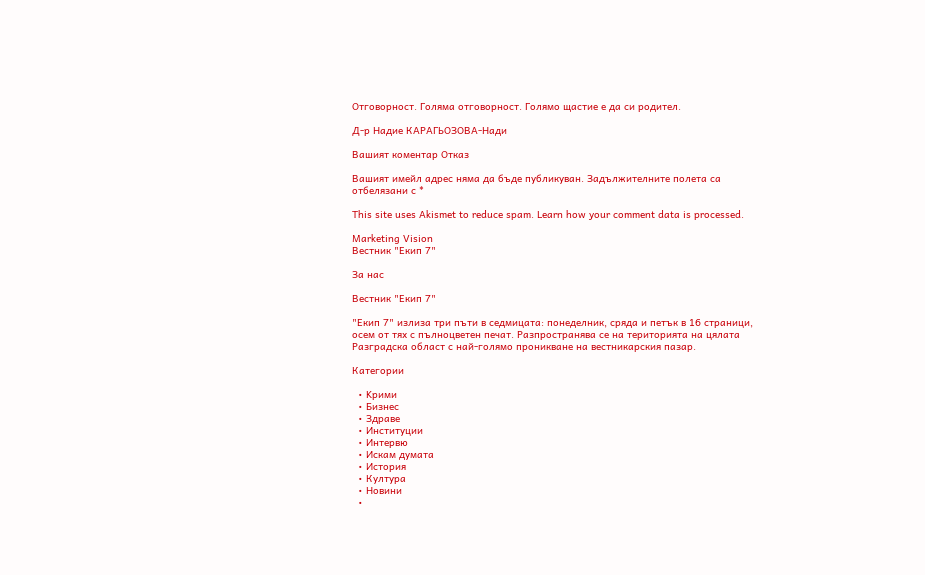Отговорност. Голяма отговорност. Голямо щастие е да си родител.

Д-р Надие КАРАГЬОЗОВА-Нади

Вашият коментар Отказ

Вашият имейл адрес няма да бъде публикуван. Задължителните полета са отбелязани с *

This site uses Akismet to reduce spam. Learn how your comment data is processed.

Marketing Vision
Вестник "Екип 7"

За нас

Вестник "Екип 7"

"Екип 7" излиза три пъти в седмицата: понеделник, сряда и петък в 16 страници, осем от тях с пълноцветен печат. Разпространява се на територията на цялата Разградска област с най-голямо проникване на вестникарския пазар.

Категории

  • Kрими
  • Бизнес
  • Здраве
  • Институции
  • Интервю
  • Искам думата
  • История
  • Култура
  • Новини
  •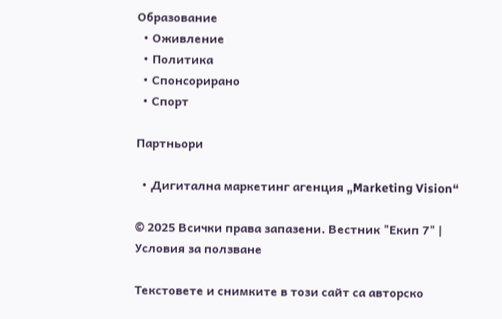Образование
  • Оживление
  • Политика
  • Спонсорирано
  • Спорт

Партньори

  • Дигитална маркетинг агенция „Marketing Vision“

© 2025 Всички права запазени. Вестник "Екип 7" | Условия за ползване

Tекстовете и снимките в този сайт са авторско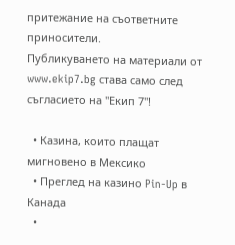притежание на съответните приносители.
Публикуването на материали от www.ekip7.bg става само след съгласието на "Екип 7"!

  • Казина, които плащат мигновено в Мексико
  • Преглед на казино Pin-Up в Канада
  •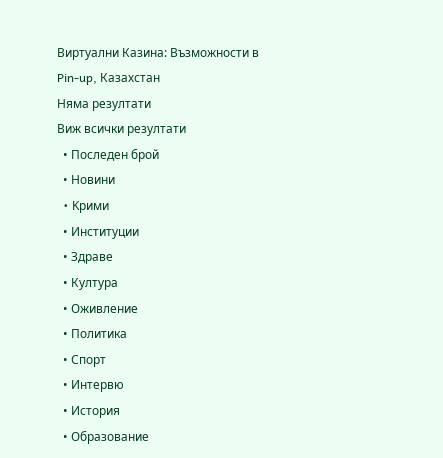Виртуални Казина: Възможности в Pin-up, Казахстан
Няма резултати
Виж всички резултати
  • Последен брой
  • Новини
  • Kрими
  • Институции
  • Здраве
  • Култура
  • Оживление
  • Политика
  • Спорт
  • Интервю
  • История
  • Образование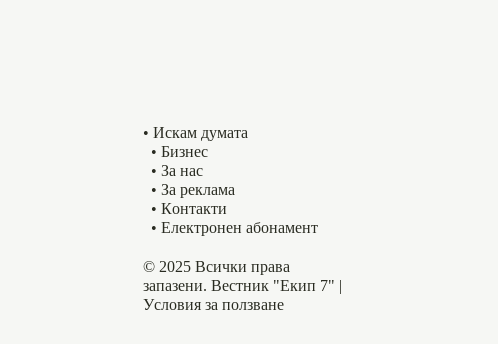• Искам думата
  • Бизнес
  • За нас
  • За реклама
  • Контакти
  • Електронен абонамент

© 2025 Всички права запазени. Вестник "Екип 7" | Условия за ползване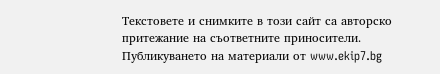Tекстовете и снимките в този сайт са авторско притежание на съответните приносители.
Публикуването на материали от www.ekip7.bg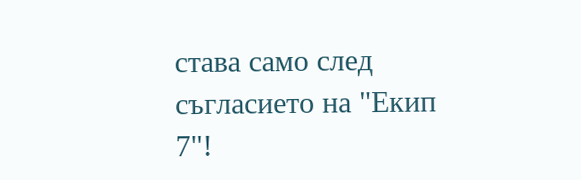става само след съгласието на "Екип 7"!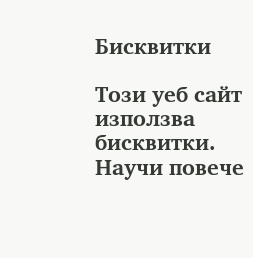Бисквитки

Този уеб сайт използва бисквитки. Научи повече